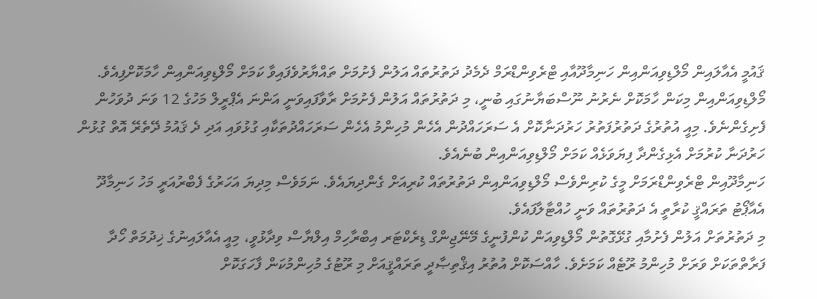ޤައުމީ އެއާލައިން މޯލްޑިވިއަންއިން ހަނިމާދޫއާއި ޓްރެވިންޑްރަމް ދެމެދު ދަތުރުތައް އަލުން ފެށުމަށް ތައްޔާރުވެފައިވާ ކަމަށް މޯލްޑިވިއަންއިން ހާމަކޮށްފިއެވެ.
މޯލްޑިވިއަންއިން މިކަން ހާމަކޮށް ނެރުނު ނޫސްބަޔާނުގައި ބުނީ، މި ދަތުރުތައް އަލުން ފެށުމަށް ރާވާފައިވަނީ އަންނަ އެޕްރީލް މަހުގެ 12 ވަނަ ދުވަހުން ފެށިގެންނެވެ. މިއީ އުތުރުގެ ދަތުރުފަތުރު ހަރުދަނާކޮށް އެ ސަރަހައްދުން އެހެން މުހިންމު އެހެން ސަރަހައްދުތަކާއި ގުޅުވައި އަދި ދެ ޤައުމު ދޭތެރޭ އޮތް ގުޅުން ހަރުދަނާ ކުރުމަށް އެޅިގެންދާ ފިޔަވަޅެއް ކަމަށް މޯލްޑިވިއަންއިން ބުނެއެވެ.
ހަނިމާދޫއިން ޓްރެވިންޑްރަމަށް މީގެ ކުރިންވެސް މޯލްޑިވިއަންއިން ދަތުރުތައް ކުރިއަށް ގެންދިޔައެވެ. ނަމަވެސް މިދިޔަ އަހަރުގެ ފެބްރުއަރީ މަހު ހަނިމާދޫ އެއާޕޯޓު ތަރައްޤީ ކުރާތީ އެ ދަތުރުތައް ވަނީ ހުއްޓާލާފައެވެ.
މި ދަތުރުތަށް އަލުން ފެށުމާއި ގުޅޭގޮތުން މޯލްޑިވިއަން ކުންފުނީގެ މޭނޭޖިންގް ޑިރެކްޓަރ އިބްރާހިމް އިލްޔާސް ވިދާޅުވީ، މިއީ އެއާލައިނުގެ ޚިދުމަތް ހޯދާ ފަރާތްތަކަށް ވަރަށް މުހިންމު ރޫޓެއް ކަމަށެވެ. ހާއްސަކޮށް އުތުރު އިޤްތިޞާދީ ތަރައްޤީއަށް މި ރޫޓުގެ މުހިންމުކަން ފާހަގަކޮށް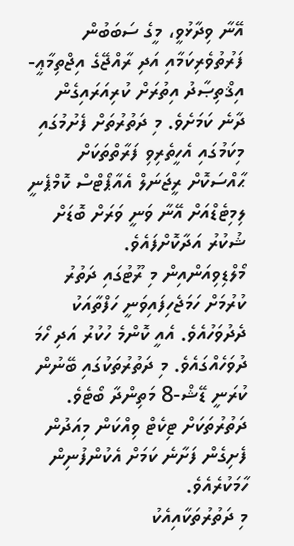އޭނާ ވިދާޅުވީ، މީގެ ސަބަބުން ފަރުތުވެރިކަމާއި އަދި ރާއްޖޭގެ އިޖްތިމާޢީ-އިޤްތިޞާދު އިތުރަށް ކުރިއަރައިގެން ދާނެ ކަމަށެވެ. މި ދަތުރުތަށް ފެށުމުގައި މިކަމުގައި އެހީތެރިވި ފަރާތްތަކަށް ޙާއްސަކޮށް ރީޖަނަލް އެއާޕޯޓްސް ކޮމްޕެނީ ލިމިޓެޑްއަށް އޭނާ ވަނީ ވަރަށް ބޮޑަށް ޝުކުރު އަދާކޮށްފައެވެ.
މޯލްޑިވިއަންއިން މި ރޫޓުގައި ދަތުރު ކުރުމަށް ހަމަޖެހިފައިވަނީ ހަފްތާއަކު ދެދުވަހުއެވެ. އެއީ ކޮންމެ ހުކުރު އަދި ހޯމަ ދުވަހެއްގައެވެ. މި ދަތުރުތަކުގައި ބޭނުން ކުރަނީ ޑޭޝް-8 މަތިންދާ ބޯޓެވެ. ދަތުރުތަކަށް ޓިކެޓް ވިއްކަން މިއަދުން ފެށިގެން ފަށާނެ ކަމަށް އެކުންފުނިން ހާމަކުރެއެވެ.
މި ދަތުރުތަކާއިއެކު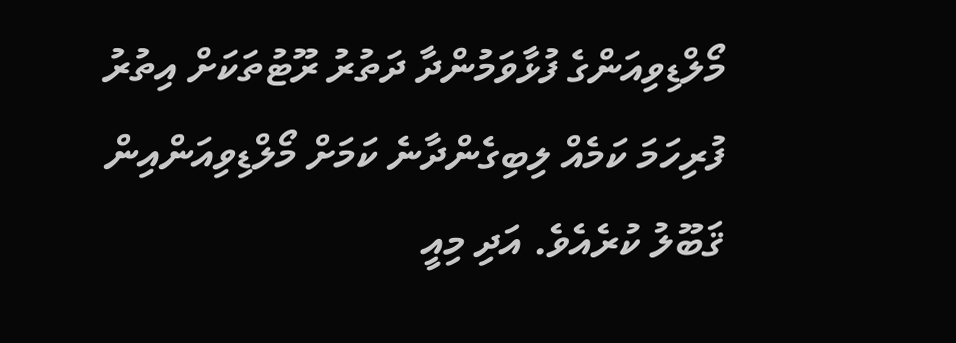މޯލްޑިވިއަންގެ ފުޅާވަމުންދާ ދަތުރު ރޫޓުތަކަށް އިތުރު ފުރިހަމަ ކަމެއް ލިބިގެންދާނެ ކަމަށް މޯލްޑިވިއަންއިން ޤަބޫލު ކުރެއެވެ. އަދި މިއީ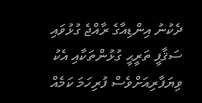ދެކުނު އިންޑިއާގެ ރާއްޖެ ގުޅުވައި ސަޤާފީ ތަރީޙީ ގުޅުންތަކާއި އެކު ވިޔަފާރިއަށްވެސް ފުރިހަމަ ކަމެއް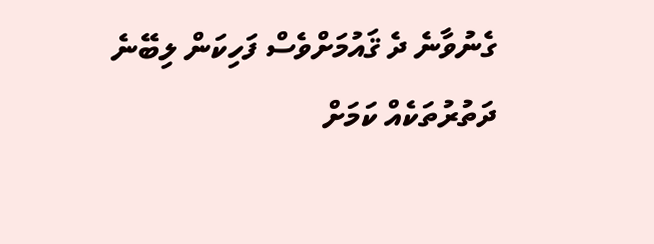ގެނުވާނެ ދެ ޤައުމަށްވެސް ފަހިކަން ލިބޭނެ ދަތުރުތަކެއް ކަމަށް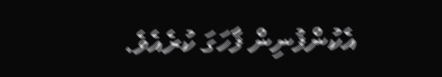އެކުންފުނިން ފާހަގަ ކުރެއެވެ.